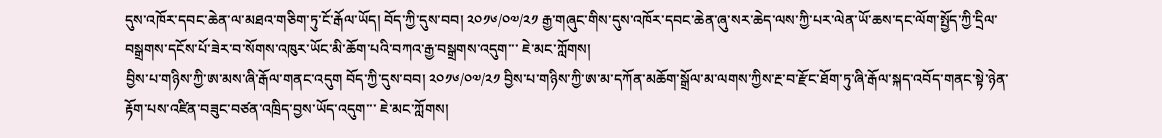དུས་འཁོར་དབང་ཆེན་ལ་མཐའ་གཅིག་ཏུ་ངོ་རྒོལ་ཡོད། བོད་ཀྱི་དུས་བབ། ༢༠༡༦/༠༧/༢༡ རྒྱ་གཞུང་གིས་དུས་འཁོར་དབང་ཆེན་ཞུ་སར་ཆེད་ལས་ཀྱི་པར་ལེན་ཡོ་ཆས་དང་ལོག་སྤྱོད་ཀྱི་དྲིལ་བསྒྲགས་དངོས་པོ་ཟེར་བ་སོགས་འཁུར་ཡོང་མི་ཆོག་པའི་བཀའ་རྒྱ་བསྒྲགས་འདུག་་་ ཇེ་མང་ཀློགས།
བྱིས་པ་གཉིས་ཀྱི་ཨ་མས་ཞི་རྒོལ་གནང་འདུག བོད་ཀྱི་དུས་བབ། ༢༠༡༦/༠༧/༢༡ བྱིས་པ་གཉིས་ཀྱི་ཨ་མ་དཀོན་མཆོག་སྒྲོལ་མ་ལགས་ཀྱིས་རྔ་བ་རྫོང་ཐོག་ཏུ་ཞི་རྒོལ་སྐད་འབོད་གནང་སྟེ་ཉེན་རྟོག་པས་འཛིན་བཟུང་བཙན་འཁྲིད་བྱས་ཡོད་འདུག་་་ ཇེ་མང་ཀློགས།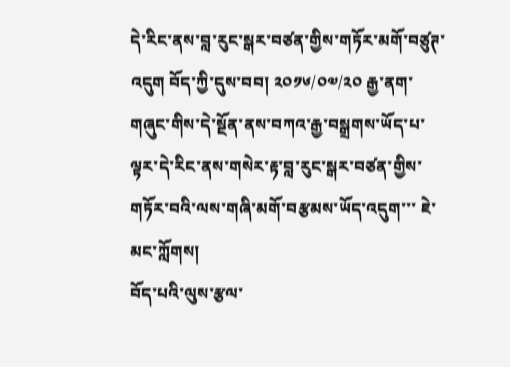དེ་རིང་ནས་བླ་རུང་སྒར་བཙན་གྱིས་གཏོར་མགོ་བཙུཊ་འདུག བོད་ཀྱི་དུས་བབ། ༢༠༡༦/༠༧/༢༠ རྒྱ་ནག་གཞུང་གིས་དེ་སྔོན་ནས་བཀའ་རྒྱ་བསྒྲགས་ཡོད་པ་ལྟར་དེ་རིང་ནས་གསེར་རྟ་བླ་རུང་སྒར་བཙན་གྱིས་གཏོར་བའི་ལས་གཞི་མགོ་བརྩམས་ཡོད་འདུག་་་ ཇེ་མང་ཀློགས།
བོད་པའི་ལུས་རྩལ་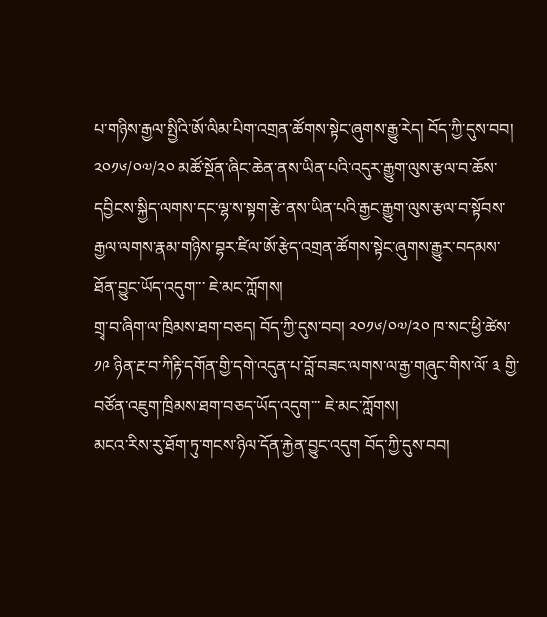པ་གཉིས་རྒྱལ་སྤྱིའི་ཨོ་ལིམ་པིག་འགྲན་ཚོགས་སྟེང་ཞུགས་རྒྱུ་རེད། བོད་ཀྱི་དུས་བབ། ༢༠༡༦/༠༧/༢༠ མཚོ་སྔོན་ཞིང་ཆེན་ནས་ཡིན་པའི་འདུར་རྒྱུག་ལུས་རྩལ་བ་ཆོས་དབྱིངས་སྐྱིད་ལགས་དང་ལྷ་ས་སྟག་རྩེ་ནས་ཡིན་པའི་རྒྱང་རྒྱུག་ལུས་རྩལ་བ་སྟོབས་རྒྱལ་ལགས་རྣམ་གཉིས་བྷར་ཛིལ་ཨོ་རྩེད་འགྲན་ཚོགས་སྟེང་ཞུགས་རྒྱུར་བདམས་ཐོན་བྱུང་ཡོད་འདུག་་་ ཇེ་མང་ཀློགས།
གྲྭ་བ་ཞིག་ལ་ཁྲིམས་ཐག་བཅད། བོད་ཀྱི་དུས་བབ། ༢༠༡༦/༠༧/༢༠ ཁ་སང་ཕྱི་ཚེས་ ༡༩ ཉིན་རྔ་བ་ཀིརྟི་དགོན་གྱི་དགེ་འདུན་པ་བློ་བཟང་ལགས་ལ་རྒྱ་གཞུང་གིས་ལོ་ ༣ གྱི་བཙོན་འཇུག་ཁྲིམས་ཐག་བཅད་ཡོད་འདུག་་་ ཇེ་མང་ཀློགས།
མངའ་རིས་རུ་ཐོག་ཏུ་གངས་ཉིལ་དོན་རྐྱེན་བྱུང་འདུག བོད་ཀྱི་དུས་བབ།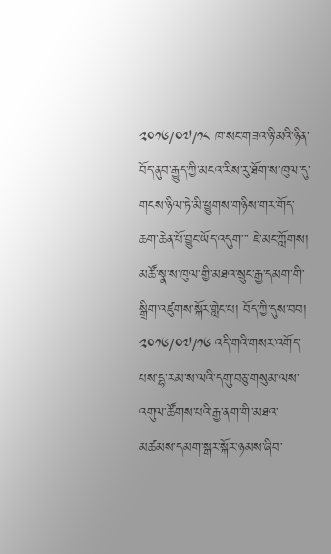༢༠༡༦/༠༧/༡༨ ཁ་སང་གཟའ་ཉི་མའི་ཉིན་བོད་ནུབ་རྒྱུད་ཀྱི་མངའ་རིས་རུ་ཐོག་ས་ཁུལ་དུ་གངས་ཉིལ་ཏེ་མི་ཕྱུགས་གཉིས་གར་གོད་ཆག་ཆེན་པོ་བྱུང་ཡོད་འདུག་་་ ཇེ་མང་ཀློགས།
མཚོ་སྣ་ས་ཁུལ་གྱི་མཐའ་སྲུང་རྒྱ་དམག་གི་སྒྲིག་འཛུགས་སྐོར་གླེང་པ། བོད་ཀྱི་དུས་བབ། ༢༠༡༦/༠༧/༡༦ འདི་གའི་གསར་འགོད་པས་དྷ་རམ་ས་ལའི་དགུ་བཅུ་གསུམ་ལས་འགུལ་ཚོགས་པའི་རྒྱ་ནག་གི་མཐའ་མཚམས་དམག་སྒར་སྐོར་ཉམས་ཞིབ་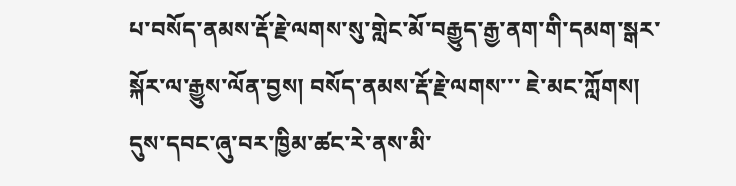པ་བསོད་ནམས་རྡོ་རྗེ་ལགས་སུ་གླེང་མོ་བརྒྱུད་རྒྱ་ནག་གི་དམག་སྒར་སྐོར་ལ་རྒྱུས་ལོན་བྱས། བསོད་ནམས་རྡོ་རྗེ་ལགས་་་ ཇེ་མང་ཀློགས།
དུས་དབང་ཞུ་བར་ཁྱིམ་ཚང་རེ་ནས་མི་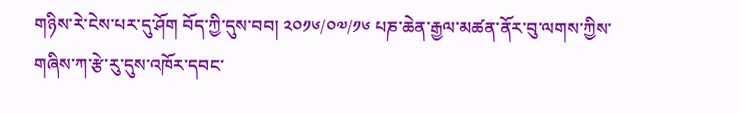གཉིས་རེ་ངེས་པར་དུ་ཤོག བོད་ཀྱི་དུས་བབ། ༢༠༡༦/༠༧/༡༦ པཎ་ཆེན་རྒྱལ་མཚན་ནོར་བུ་ལགས་ཀྱིས་གཞིས་ཀ་རྩེ་རུ་དུས་འཁོར་དབང་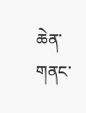ཆེན་གནང་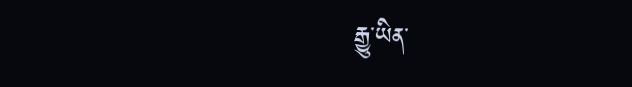རྒྱུ་ཡིན་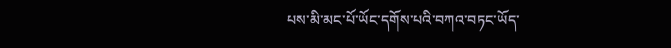པས་མི་མང་པོ་ཡོང་དགོས་པའི་བཀའ་བཏང་ཡོད་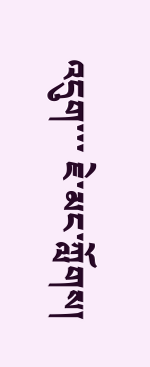འདུག་་་ ཇེ་མང་ཀློགས།